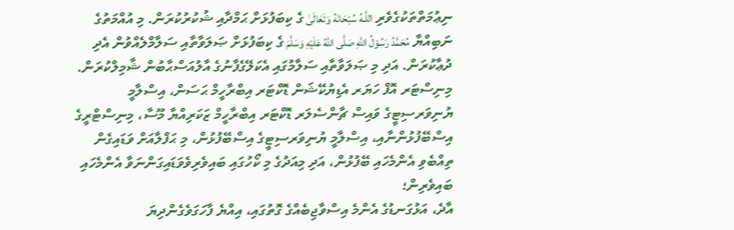ނިޢުމަތްތަކުގެވެރި اللَّـهُ سُبْحَانَهُ وَتَعَالَىٰ ގެ ކިބަފުޅަށް ޙަމްދާއި ޝުކުރުކުރަން. މި އުއްމަތުގެ ނަބިއްޔާ مُحَمَّدُ رَسُوْلُ اللهِ صَلَّى اللهُ عَلَيْهِ وَسَلَّمَ ގެ ކިބަފުޅަށް ޞަލަވާތާއި ސަލާމްލެއްވުން އެދި ދުޢާކުރަން. އަދި މި ޞަލަވާތާއި ސަލާމުގައި އެކަލޭގެފާނުގެ އާލުއަސްޙާބުން ޝާމިލްކުރަން.
މިނިސްޓަރ އޮފް ހަޔަރ އެޑިޔުކޭޝަން ޑޮކްޓަރ އިބްރާހީމް ޙަސަން، އިސްލާމީ ޔުނިވަރސިޓީގެ ވައިސް ޗާންސެލަރ ޑޮކްޓަރ އިބްރާހީމް ޒަކަރިއްޔާ މޫސާ، މިނިސްޓްރީގެ އިސްބޭފުޅުންނާއި، އިސްލާމީ ޔުނިވަރސިޓީގެ އިސްބޭފުޅުން، މި ޙަފްލާއަށް ވަޑައިގެން ތިއްބެވި އެންމެހައި ބޭފުޅުން، އަދި މިއަދުގެ މި ކޯހުގައި ބައިވެރިވެވަޑައިގަންނަވާ އެންމެހައި ބައިވެރިން؛
އާދެ، އަޅުގަނޑުގެ އެންމެ އިސްވާޖިބެއްގެ ގޮތުގައި، އިއްޔެ ފާހަގަވެގެންދިޔަ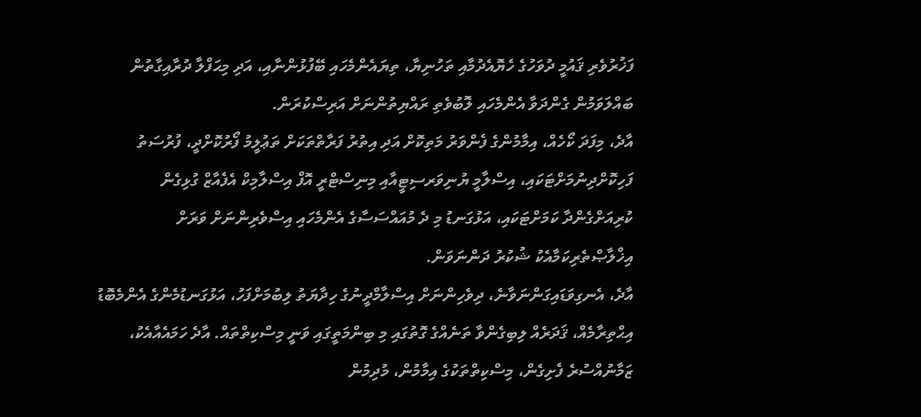ފަޚުރުވެރި ޤައުމީ ދުވަހުގެ ހެޔޮއެދުމާއި ތަހުނިޔާ، ތިޔައެންމެހައި ބޭފުޅުންނާއި، އަދި މިޙަފްލާ ދުރާއިގާތުން ބައްލަވަމުން ގެންދަވާ އެންމެހައި ލޮބުވެތި ރައްޔިތުންނަށް އަރިސްކުރަން.
އާދެ، މިފަދަ ކޯހެއް، އިމާމުންގެ ފެންވަރު މަތިކޮށް އަދި އިތުރު ފަރާތްތަކަށް ތަޢުލީމު ފޯރުކޮށްދީ، ފުރުސަތު ފަހިކޮށްދިނުމަށްޓަކައި، އިސްލާމީ ޔުނިވަރސިޓީއާއި މިނިސްޓްރީ އޮފް އިސްލާމިކް އެފެއާޒް ގުޅިގެން ކުރިއަށްގެންދާ ކަމަށްޓަކައި، އަޅުގަނޑު މި ދެ މުއައްސަސާގެ އެންމެހައި އިސްވެރިންނަށް ވަރަށް އިޚްލާޞްތެރިކަމާއެކު ޝުކުރު ދަންނަވަން.
އާދެ، އެނގިވަޑައިގަންނަވާނެ، ދިވެހިންނަށް އިސްލާމްދީނުގެ ހިދާޔަތު ލިބުމަށްފަހު، އަޅުގަނޑުމެންގެ އެންމެބޮޑު އިޙްތިރާމެއް، ޤަދަރެއް ލިބިގެންވާ ތަނެއްގެ ގޮތުގައި މި ބިންމަތީގައި ވަނީ މިސްކިތްތައް. އާދެ ހަމައެއާއެކު، ޒަމާނުއްސުރެ ފެށިގެން، މިސްކިތްތަކުގެ އިމާމުން، މުދިމުން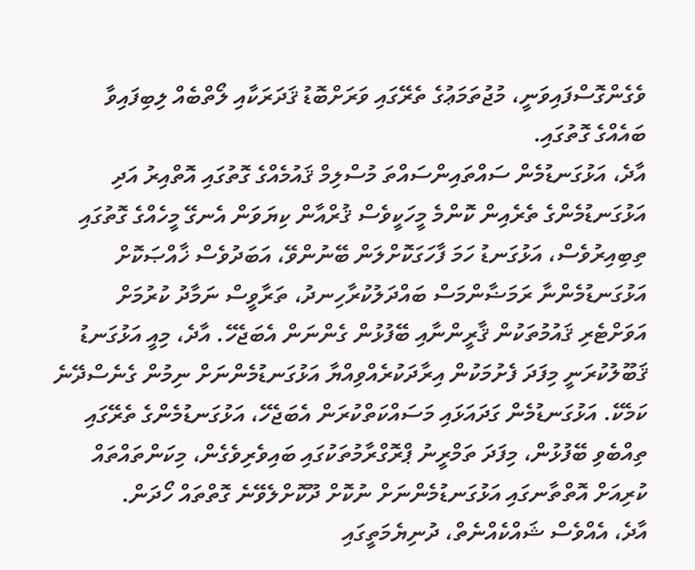ވެގެންގޮސްފައިވަނީ، މުޖުތަމަޢުގެ ތެރޭގައި ވަރަށްބޮޑު ޤަދަރަކާއި ލޯތްބެއް ލިބިފައިވާ ބައެއްގެ ގޮތުގައި.
އާދެ، އަޅުގަނޑުމެން ސައްތައިންސައްތަ މުސްލިމް ޤައުމެއްގެ ގޮތުގައި އޮތްއިރު އަދި އަޅުގަނޑުމެންގެ ތެރެއިން ކޮންމެ މީހަކީވެސް ޤުރްއާން ކިޔަވަން އެނގޭ މީހެއްގެ ގޮތުގައި ތިބިއިރުވެސް، އަޅުގަނޑު ހަމަ ފާހަގަކޮށްލަން ބޭނުންވޭ، އަބަދުވެސް ޚާއްޞަކޮށް އަޅުގަނޑުމެންނާ ރަމަޟާންމަސް ބައްދަލުކުރާހިނދު، ތަރާވީސް ނަމާދު ކުރުމަށް އަވަށްޓެރި ޤައުމުތަކުން ޤާރީންނާއި ބޭފުޅުން ގެންނަން އެބަޖެހޭ. އާދެ، މިއީ އަޅުގަނޑު ޤަބޫލުކުރަނީ މިފަދަ ފެށުމަކުން އިރާދަކުރެއްވިއްޔާ އަޅުގަނޑުމެންނަށް ނިމުން ގެނެސްދޭނެ ކަމެކޭ. އަޅުގަނޑުމެން ގަދައަޅައި މަސައްކަތްކުރަން އެބަޖެހޭ، އަޅުގަނޑުމެންގެ ތެރޭގައި ތިއްބެވި ބޭފުޅުން، މިފަދަ ތަމްރީނު ޕްރޮގްރާމުތަކުގައި ބައިވެރިވެގެން، މިކަންތައްތައް ކުރިއަށް އޮތްތާނގައި އަޅުގަނޑުމެންނަށް ނުކޮށް ދޫކޮށްލެވޭނެ ގޮތްތައް ހޯދަން.
އާދެ، އެއްވެސް ޝައްކެއްނެތް، ދުނިޔެމަތީގައި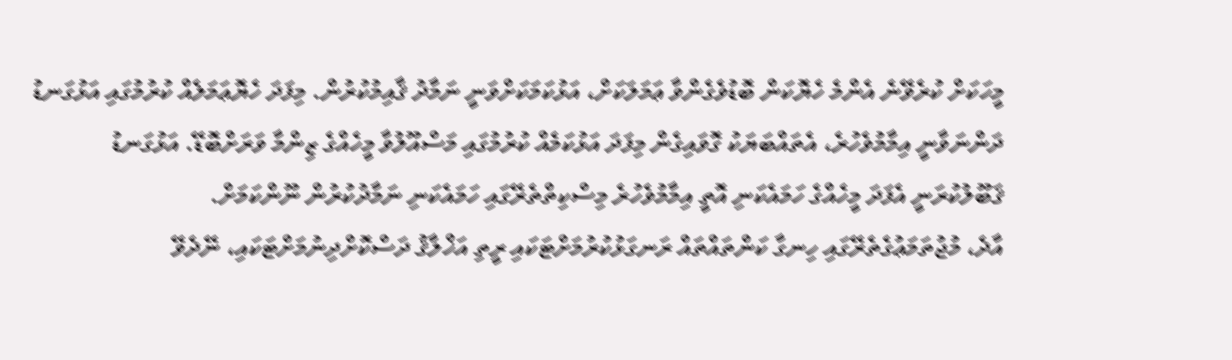މީހަކަށް ކުރެވޭނެ އެންމެ ހެޔޮކަން ބޮޑުވެގެންވާ ޢަމަލަކަށް، އަޅުކަމަކަށްވަނީ ނަމާދު ޤާއިމުކުރުން. މިފަދަ ހެޔޮޢަމަލެއް ކުރުމުގައި އަޅުގަނޑު ދަންނަވާނީ އިމާމުވެހުރެ، އެތައްބަޔަކު ގޮވައިގެން މިފަދަ އަޅުކަމެއް ކުރުމުގައި މަސްއޫލުވާ މީހެއްގެ ޒިންމާ ވަރަށްބޮޑޭ. އަޅުގަނޑު ޤަބޫލުކުރަނީ އެފަދަ މީހެއްގެ ހަމައެކަނި އޮތީ އިމާމުވެހުރެ މިސްކިތްތެރޭގައި ހަމައެކަނި ނަމާދުކުރުން ނޫންކަމަށް.
އާދެ، މުޖުތަމަޢުގެތެރޭގައި ހިނގާ ކަންތައްތައް ރަނގަޅުކުރުމަށްޓަކައި ރީތި އަޚްލާޤު ދަސްކޮށްދިނުމަށްޓަކައި، ނޭދެވޭ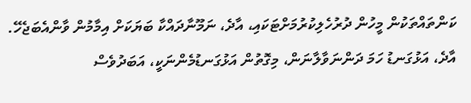ކަންތައްތަކުން މީހުން ދުރުހެލިކުރުމަށްޓަކައި، އާދެ، ނަމޫނާދައްކާ ބަޔަކަށް އިމާމުން ވާންއެބަޖެހޭ. އާދެ، އަޅުގަނޑު ހަމަ ދަންނަވާލާނަން، މިގޮތުން އަޅުގަނޑުމެންނަކީ، އަބަދުވެސް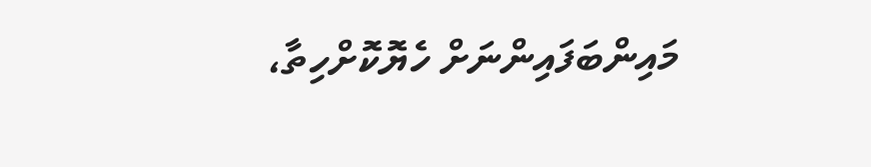މައިންބަފައިންނަށް ހެޔޮކޮށްހިތާ،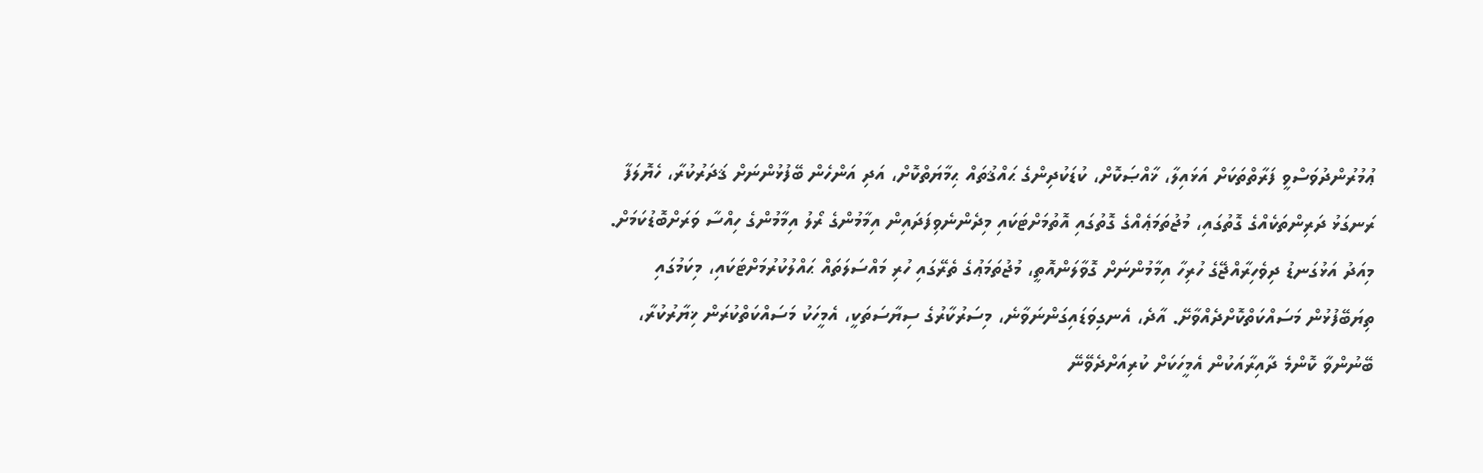ޢުމުރުންދުވަސްވީ ފަރާތްތަކަށް އަޅައިލާ، ޚާއްޞަކޮށް، ކުޑަކުދިންގެ ޙައްޤުތައް ޙިމާޔަތްކޮށް، އަދި އަންހެން ބޭފުޅުންނަށް ޤަދަރުކުރާ، ހެޔޮލަފާ ރަނގަޅު ދަރިންތަކެއްގެ ގޮތުގައި، މުޖުތަމަޢެއްގެ ގޮތުގައި އޮތުމަށްޓަކައި މިދެންނެވިފަދައިން އިމާމުންގެ ރޯލު އިމާމުންގެ ހިއްސާ ވަރަށްބޮޑުކަމަށް.
މިއަދު އަޅުގަނޑު ދިވެހިރާއްޖޭގެ ހުރިހާ އިމާމުންނަށް ގޮވާލަންއޮތީ، މުޖުތަމަޢުގެ ތެރޭގައި ހުރި މައްސަލަތައް ޙައްލުކުރުމަށްޓަކައި، މިކަމުގައި ތިޔަބޭފުޅުން މަސައްކަތްކޮށްދެއްވާށޭ. އާދެ، އެނގިވަޑައިގަންނަވާނެ، މިސަރުކާރުގެ ސިޔާސަތަކީ، އެމީހަކު މަސައްކަތްކުރަން ޚިޔާރުކުރާ، ބޭނުންވާ ކޮންމެ ދާއިރާއަކުން އެމީހަކަށް ކުރިއަށްދެވޭނޭ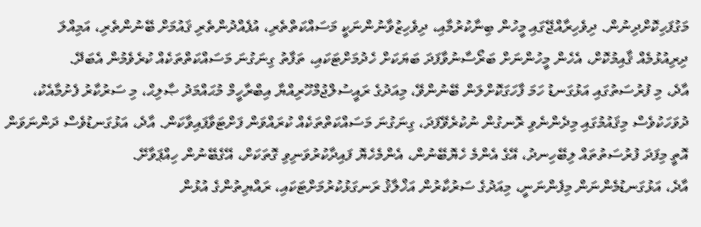މަގުފަހިކޮށްދިނުން. ދިވެހިރާއްޖޭގައި މީހުން ބިނާކުރުމާއި، ދިވެހިޒުވާނުންނަކީ މަސައްކަތްތެރި، އުފެއްދުންތެރި ޤައުމަށް ބޭނުންތެރި، އަމިއްލަ ދިރިއުޅުމެއް ޤާއިމުކޮށް، އެހެން މީހުންނަށް ބަރޯސާނުވާފަދަ ބަޔަކަށް ހެދުމަށްޓަކައި، ތަފާތު ގިނަގުނަ މަސައްކަތްތަކެއް ކުރެވެމުން އެބަދޭ.
އާދެ، މި ފުރުސަތުގައި އަޅުގަނޑު ހަމަ ފާހަގަކޮށްލަން ބޭނުންވޭ، މިއަދުގެ ރައީސުލްޖުމްހޫރިއްޔާ އިބްރާހީމް މުޙައްމަދު ޞާލިޙް، މި ސަރުކާރު ފެށުމާއެކު، ދުވަހަކުވެސް މިޤައުމުގައި މިދެންނެވި ރޮނގުން ނުކުރެވޭފަދަ، ގިނަގުނަ މަސައްކަތްތަކެއް ކުރައްވަން ފަށްޓަވާފައިވާކަން. އާދެ، އަޅުގަނޑުވެސް ދަންނަވަން އޮތީ މިފަދަ ފުރުސަތުތައް ލިބޭހިނދު، އޭގެ އެންމެ ހެޔޮބޭނުން، އެންމެހެޔޮ ފައިދާކުރުވަނިވި ގޮތަކަށް، އޭގެބޭނުން ހިއްޕަވާށޭ.
އާދެ، އަޅުގަނޑުމެންނަން މިފެންނަނީ، މިއަދުގެ ސަރުކާރުން އަޚްލާޤު ރަނގަޅުކުރުމަށްޓަކައި، ރައްޔިތުންގެ އުޅުން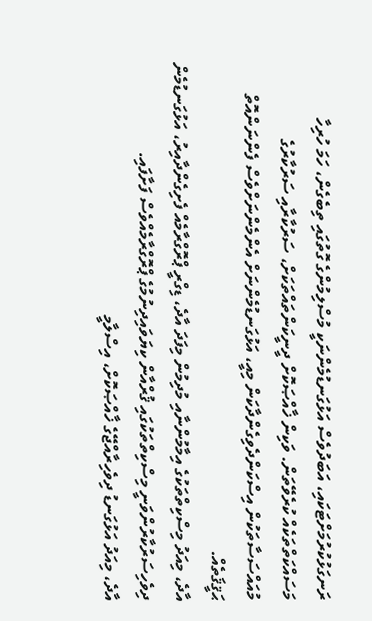ރަނގަޅުކުރުމަށްޓަކައި، އަބަދުވެސް އަޅުގަނޑުމެންނަކީ މުސްލިމުންގެ ގޮތުގައި ތިބެގެން، ހަމަ ހުރިހާ މަސައްކަތްތަކެއް ކުރެވޭތަން. ވަކިން ޚާއްޞަކޮށް ދީނީކަންތައްތަކަށް، ސަރުކާރާއި ސަރުކާރުގެ މުއައްސަސާތަކުން އިސްކަންދެވިގެންދާކަން މިއީ، އަޅުގަނޑުމެންނަށް އެންމެންނަށްވެސް ފެންނަންއޮތް ޙަޤީޤަތެއް.
އާދެ، މިއަދު މިސްކިތްތަކުގެ އިމާމުންނާއި މުދިމުން މިފަދަ އާދެ، ޑިގްރީ ޕްރޮގްރާމެއް ފެށިގެންދާއިރު، އަޅުގަނޑުމެން ދިވެހިސަރުކާރުންވަނީ މިސްކިތްތަކުގައި ޤުރްއާން ކިޔަވައިދިނުމުގެ ޕްރޮގްރާމެއްވެސް ފަށާފައި.
އާދެ، މިއަދު އަޅުގަނޑު ދިވެހިރާއްޖޭގެ ޚާއްޞަކޮށް، އިސްލާމީ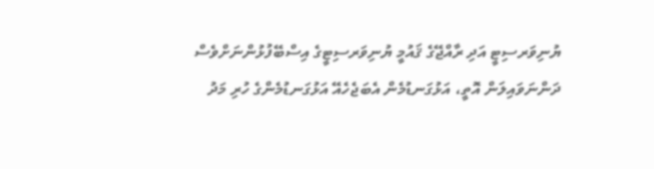ޔުނިވަރސިޓީ އަދި ރާއްޖޭގެ ޤައުމީ ޔުނިވަރސިޓީގެ އިސްބޭފުޅުންނަށްވެސް ދަންނަވައިލަން އޮތީ، އަޅުގަނޑުމެން އެބަޖެހެއޭ އަޅުގަނޑުމެންގެ ހުރި މަދު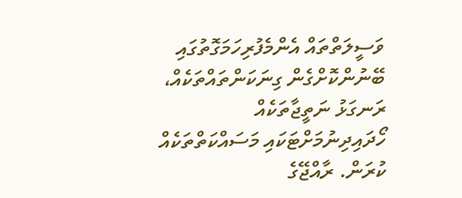ވަސީލަތްތައް އެންމެފުރިހަމަގޮތުގައި ބޭނުންކޮށްގެން ގިނަކަންތައްތަކެއް، ރަނގަޅު ނަތީޖާތަކެއް ހޯދައިދިނުމަށްޓަކައި މަސައްކަތްތަކެއް ކުރަން. ރާއްޖޭގެ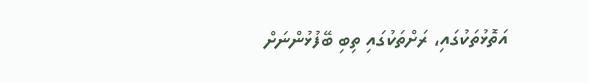އަތޮޅުތަކުގައި، ރަށްތަކުގައި ތިބި ބޭފުޅުންނަށް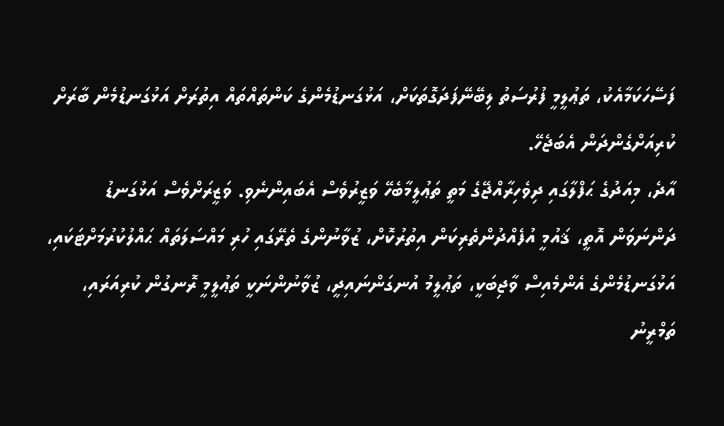ފަސޭހަކަމާއެކު، ތަޢުލީމީ ފުރުސަތު ލިބޭނޭފަދަގޮތަކަށް، އަޅުގަނޑުމެންގެ ކަންތައްތައް އިތުރަށް އަޅުގަނޑުމެން ބާރަށް ކުރިއަށްގެންދަން އެބަޖެހޭ.
އާދެ، މިއަދުގެ ޙަފްލާގައި ދިވެހިރާއްޖޭގެ މަތީ ތަޢުލީމާބެހޭ ވަޒީރުވެސް އެބައިންނެވި. ވަޒީރަށްވެސް އަޅުގަނޑު ދަންނަވަން އޮތީ، ޤައުމީ އުފެއްދުންތެރިކަން އިތުރުކޮށް، ޒުވާނުންގެ ތެރޭގައި ހުރި މައްސަލަތައް ޙައްލުކުރުމަށްޓަކައި، އަޅުގަނޑުމެންގެ އެންމެއިސް ވާޖިބަކީ، ތަޢުލީމު އުނގަންނައިދީ، ޒުވާނުންނަކީ ތަޢުލީމީ ރޮނގުން ކުރިއަރައި، ތަމްރީނު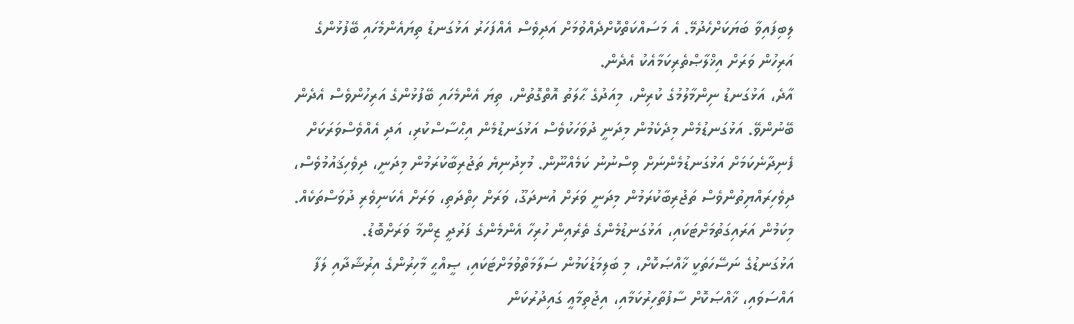ލިބިފައިވާ ބަޔަކަށްހެދުމޭ. އެ މަސައްކަތްކޮށްދެއްވުމަށް އަދިވެސް އެއްފަހަރު އަޅުގަނޑު ތިޔައެންމެހައި ބޭފުޅުންގެ އަރިހުން ވަރަށް އިޚްލާޞްތެރިކަމާއެކު އެދެން.
އާދެ، އަޅުގަނޑު ނިންމާލުމުގެ ކުރިން، މިއަދުގެ ޙާލަތު އޮތްގޮތުން، ތިޔަ އެންމެހައި ބޭފުޅުންގެ އަރިހުންވެސް އެދެން ބޭނުންވޭ. އަޅުގަނޑުމެން މިދެކެމުން މިދަނީ ދުވަހަކުވެސް އަޅުގަނޑުމެން އިޙްސާސްކުރި، އަދި އެއްވެސްވަރަކަށް ފެނިދާނެކަމަށް އަޅުގަނޑުމެންނަށް ވިސްނުނު ކަމެއްނޫން. މުޅިދުނިޔެ ތަޖުރިބާކުރަމުން މިދަނީ، ދިވެހިޤައުމުވެސް، ދިވެހިރައްޔިތުންވެސް ތަޖުރިބާކުރަމުން މިދަނީ ވަރަށް އުނދަގޫ، ވަރަށް ހިތްދަތި، ވަރަށް އެކަނިވެރި ދުވަސްތަކެއް. މިކަމުން އަރައިގަތުމަށްޓަކައި، އަޅުގަނޑުމެންގެ ތެރެއިން ހުރިހާ އެންމެންގެ ފަރުދީ ޒިންމާ ވަރަށްބޮޑު.
އަޅުގަނޑުގެ ނަސޭހަތަކީ ޚާއްޞަކޮށް، މި ބަލިމަޑުކަމުން ސަލާމަތްވުމަށްޓަކައި، ޞީއްޙީ މާހިރުންގެ އިރުޝާދާއި ލަފާ އައްސަވައި، ޚާއްޞަކޮށް ސާފުތާހިރުކަމާއި، އިޖުތިމާޢީ ގައިދުރުކަން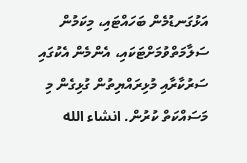އަޅުގަނޑުމެން ބަހައްޓައި، މިކަމުން ސަލާމަތްވުމަށްޓަކައި، އެންމެން އެކުގައި ސަރުކާރާއި މުޅިރައްޔިތުން ގުޅިގެން މި މަސައްކަތް ކުރުން. انشاء الله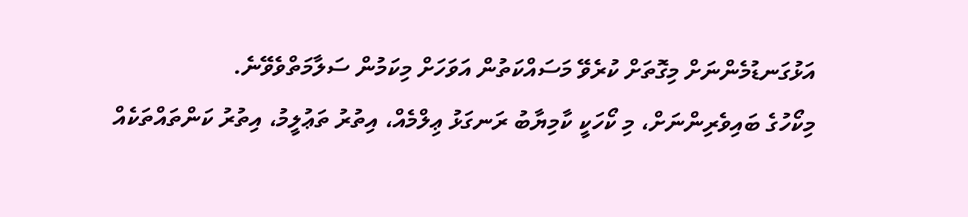އަޅުގަނޑުމެންނަށް މިގޮތަށް ކުރެވޭ މަސައްކަތުން އަވަހަށް މިކަމުން ސަލާމަތްވެވޭނެ.
މިކޯހުގެ ބައިވެރިންނަށް، މި ކޯހަކީ ކާމިޔާބު ރަނގަޅު ޢިލްމެއް، އިތުރު ތަޢުލީމު، އިތުރު ކަންތައްތަކެއް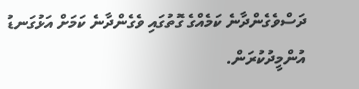ދަސްވެގެންދާނެ ކަމެއްގެ ގޮތުގައި ވެގެންދާނެ ކަމަށް އަޅުގަނޑު އުންމީދުކުރަން.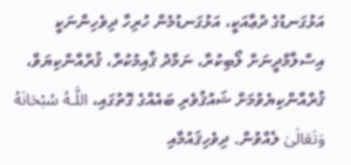އަޅުގަނޑުގެ ދުޢާއަކީ، އަޅުގަނޑުމެން ހުރިހާ ދިވެހިންނަކީ އިސްލާމްދީނަށް ލޯބިކުރާ، ނަމާދު ޤާއިމުކުރާ، ޤުރްއާންކިޔަވާ، ޤުރްއާންކިޔެވުމަށް ޝައުޤުވެރި ބައެއްގެ ގޮތުގައި، اللَّـهُ سُبْحَانَهُ وَتَعَالَىٰ ލެއްވުން. ދިވެހިޤައުމާއި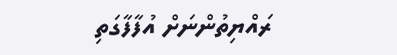ރައްޔިތުންނަށް އުފާފާގަތި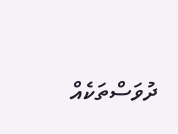ދުވަސްތަކެއް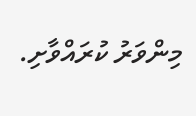މިންވަރު ކުރައްވާށި.